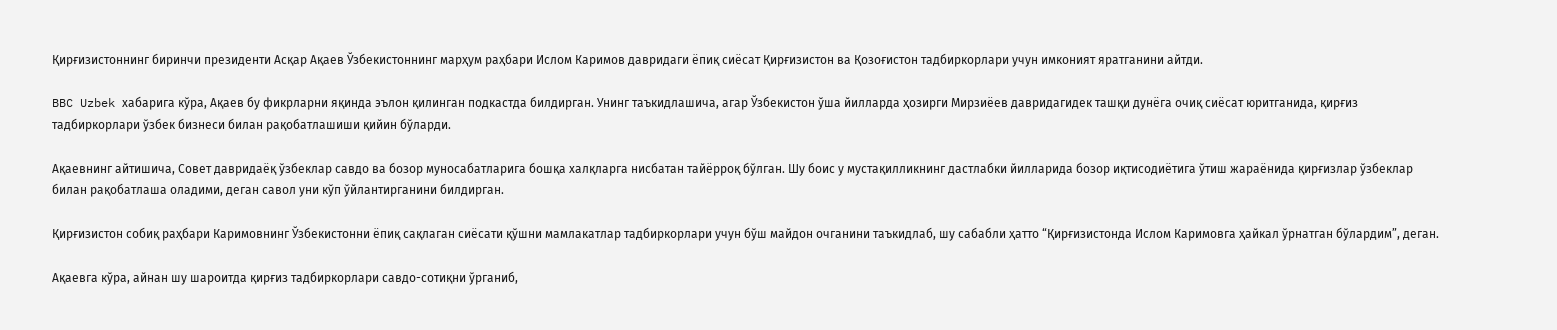Қирғизистоннинг биринчи президенти Асқар Ақаев Ўзбекистоннинг марҳум раҳбари Ислом Каримов давридаги ёпиқ сиёсат Қирғизистон ва Қозоғистон тадбиркорлари учун имконият яратганини айтди.

BBC Uzbek хабарига кўра, Ақаев бу фикрларни яқинда эълон қилинган подкастда билдирган. Унинг таъкидлашича, агар Ўзбекистон ўша йилларда ҳозирги Мирзиёев давридагидек ташқи дунёга очиқ сиёсат юритганида, қирғиз тадбиркорлари ўзбек бизнеси билан рақобатлашиши қийин бўларди.

Ақаевнинг айтишича, Совет давридаёқ ўзбеклар савдо ва бозор муносабатларига бошқа халқларга нисбатан тайёрроқ бўлган. Шу боис у мустақилликнинг дастлабки йилларида бозор иқтисодиётига ўтиш жараёнида қирғизлар ўзбеклар билан рақобатлаша оладими, деган савол уни кўп ўйлантирганини билдирган.

Қирғизистон собиқ раҳбари Каримовнинг Ўзбекистонни ёпиқ сақлаган сиёсати қўшни мамлакатлар тадбиркорлари учун бўш майдон очганини таъкидлаб, шу сабабли ҳатто “Қирғизистонда Ислом Каримовга ҳайкал ўрнатган бўлардим”, деган.

Ақаевга кўра, айнан шу шароитда қирғиз тадбиркорлари савдо-сотиқни ўрганиб,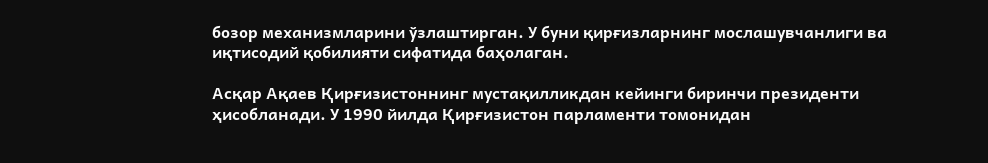бозор механизмларини ўзлаштирган. У буни қирғизларнинг мослашувчанлиги ва иқтисодий қобилияти сифатида баҳолаган.

Асқар Ақаев Қирғизистоннинг мустақилликдан кейинги биринчи президенти ҳисобланади. У 1990 йилда Қирғизистон парламенти томонидан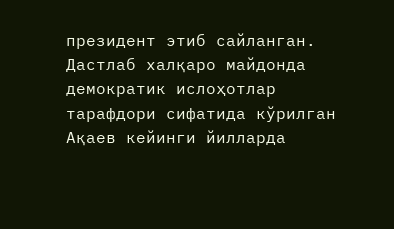президент этиб сайланган. Дастлаб халқаро майдонда демократик ислоҳотлар тарафдори сифатида кўрилган Ақаев кейинги йилларда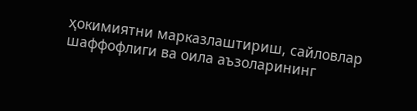ҳокимиятни марказлаштириш, сайловлар шаффофлиги ва оила аъзоларининг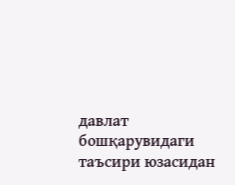давлат бошқарувидаги таъсири юзасидан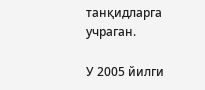танқидларга учраган.

У 2005 йилги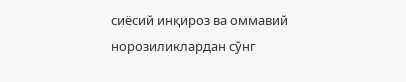сиёсий инқироз ва оммавий норозиликлардан сўнг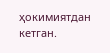ҳокимиятдан кетган.